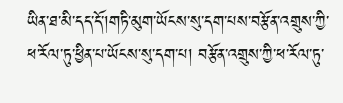ཡིན་ཐ་མི་དད་དོ་།གཏི་མུག་ཡོངས་སུ་དག་པས་བརྩོན་འགྲུས་ཀྱི་ཕ་རོལ་ཏུ་ཕྱིན་པ་ཡོངས་སུ་དག་པ། བརྩོན་འགྲུས་ཀྱི་ཕ་རོལ་ཏུ་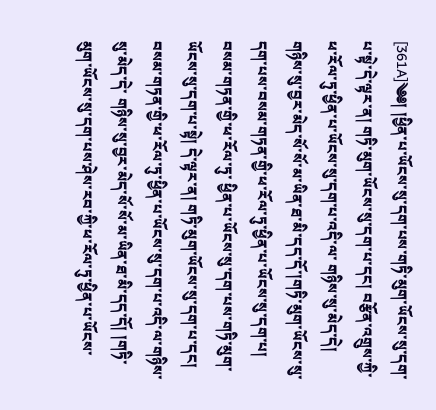[361A]༄༅། །ཕྱིན་པ་ཡོངས་སུ་དག་པས་གཏི་མུག་ཡོངས་སུ་དག་པ་སྟེ་དེ་ལྟར་ན། གཏི་མུག་ཡོངས་སུ་དག་པ་དང། བརྩོན་འགྲུས་ཀྱི་ཕ་རོལ་ཏུ་ཕྱིན་པ་ཡོངས་སུ་དག་པ་འདི་ལ་ གཉིས་སུ་མེད་དེ། གཉིས་སུ་བྱར་མེད་སོ་སོ་མ་ཡིན་ཐ་མི་དད་དོ་།གཏི་མུག་ཡོངས་སུ་དག་པས་བསམ་གཏན་གྱི་ཕ་རོལ་ཏུ་ཕྱིན་པ་ཡོངས་སུ་དག་པ། བསམ་གཏན་གྱི་ཕ་རོལ་ཏུ་ ཕྱིན་པ་ཡོངས་སུ་དག་པས་གཏི་མུག་ཡོངས་སུ་དག་པ་སྟེ། དེ་ལྟར་ན། གཏི་མུག་ཡོངས་སུ་དག་པ་དང། བསམ་གཏན་གྱི་ཕ་རོལ་ཏུ་ཕྱིན་པ་ཡོངས་སུ་དག་པ་འདི་ལ་གཉིས་སུ་མེད་དེ་ གཉིས་སུ་བྱར་མེད་སོ་སོ་མ་ཡིན་ཐ་མི་དད་དོ། །གཏི་མུག་ཡོངས་སུ་དག་པས་ཤེས་རབ་ཀྱི་ཕ་རོལ་ཏུ་ཕྱིན་པ་ཡོངས་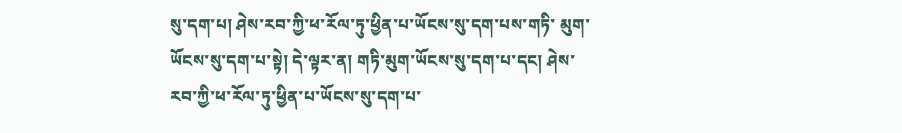སུ་དག་པ། ཤེས་རབ་ཀྱི་ཕ་རོལ་ཏུ་ཕྱིན་པ་ཡོངས་སུ་དག་པས་གཏི་ མུག་ཡོངས་སུ་དག་པ་སྟེ། དེ་ལྟར་ན། གཏི་མུག་ཡོངས་སུ་དག་པ་དང། ཤེས་རབ་ཀྱི་ཕ་རོལ་ཏུ་ཕྱིན་པ་ཡོངས་སུ་དག་པ་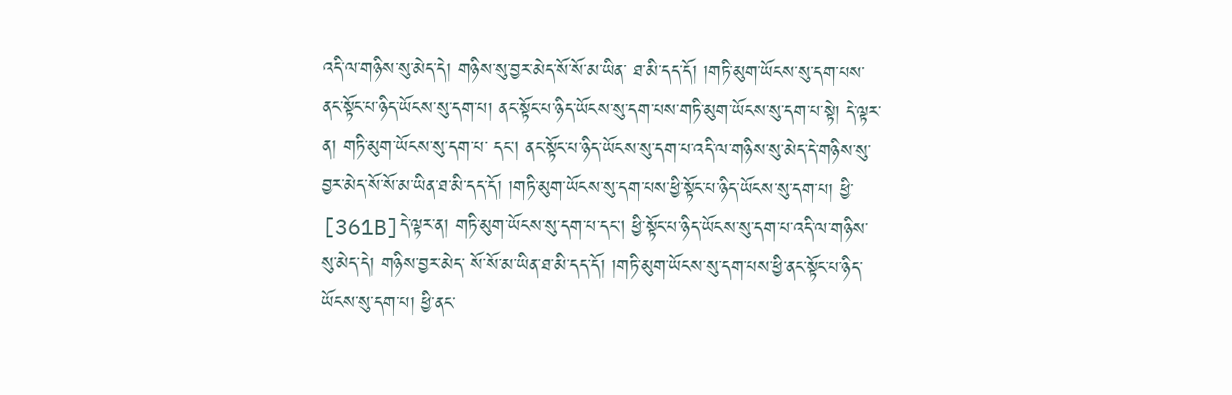འདི་ལ་གཉིས་སུ་མེད་དེ། གཉིས་སུ་བྱར་མེད་སོ་སོ་མ་ཡིན་ ཐ་མི་དད་དོ། །གཏི་མུག་ཡོངས་སུ་དག་པས་ནང་སྟོང་པ་ཉིད་ཡོངས་སུ་དག་པ། ནང་སྟོང་པ་ཉིད་ཡོངས་སུ་དག་པས་གཏི་མུག་ཡོངས་སུ་དག་པ་སྟེ། དེ་ལྟར་ན། གཏི་མུག་ཡོངས་སུ་དག་པ་ དང། ནང་སྟོང་པ་ཉིད་ཡོངས་སུ་དག་པ་འདི་ལ་གཉིས་སུ་མེད་དེ་གཉིས་སུ་བྱར་མེད་སོ་སོ་མ་ཡིན་ཐ་མི་དད་དོ། །གཏི་མུག་ཡོངས་སུ་དག་པས་ཕྱི་སྟོང་པ་ཉིད་ཡོངས་སུ་དག་པ། ཕྱི་ [361B]དེ་ལྟར་ན། གཏི་མུག་ཡོངས་སུ་དག་པ་དང། ཕྱི་སྟོང་པ་ཉིད་ཡོངས་སུ་དག་པ་འདི་ལ་གཉིས་སུ་མེད་དེ། གཉིས་བྱར་མེད་ སོ་སོ་མ་ཡིན་ཐ་མི་དད་དོ། །གཏི་མུག་ཡོངས་སུ་དག་པས་ཕྱི་ནང་སྟོང་པ་ཉིད་ཡོངས་སུ་དག་པ། ཕྱི་ནང་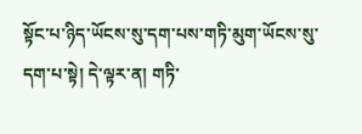སྟོང་པ་ཉིད་ཡོངས་སུ་དག་པས་གཏི་མུག་ཡོངས་སུ་དག་པ་སྟེ། དེ་ལྟར་ན། གཏི་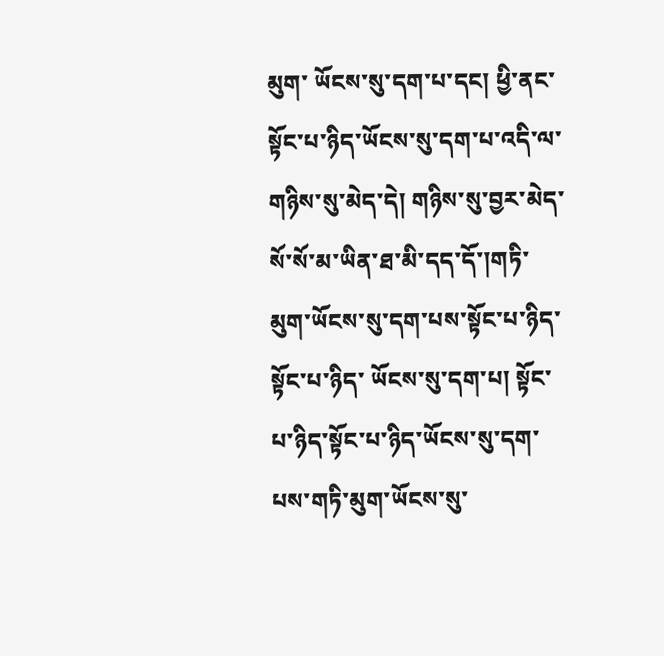མུག་ ཡོངས་སུ་དག་པ་དང། ཕྱི་ནང་སྟོང་པ་ཉིད་ཡོངས་སུ་དག་པ་འདི་ལ་གཉིས་སུ་མེད་དེ། གཉིས་སུ་བྱར་མེད་སོ་སོ་མ་ཡིན་ཐ་མི་དད་དོ་།གཏི་མུག་ཡོངས་སུ་དག་པས་སྟོང་པ་ཉིད་སྟོང་པ་ཉིད་ ཡོངས་སུ་དག་པ། སྟོང་པ་ཉིད་སྟོང་པ་ཉིད་ཡོངས་སུ་དག་པས་གཏི་མུག་ཡོངས་སུ་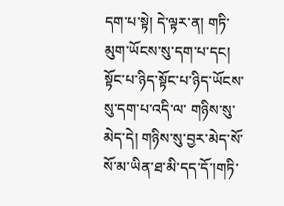དག་པ་སྟེ། དེ་ལྟར་ན། གཏི་མུག་ཡོངས་སུ་དག་པ་དང། སྟོང་པ་ཉིད་སྟོང་པ་ཉིད་ཡོངས་སུ་དག་པ་འདི་ལ་ གཉིས་སུ་མེད་དེ། གཉིས་སུ་བྱར་མེད་སོ་སོ་མ་ཡིན་ཐ་མི་དད་དོ་།གཏི་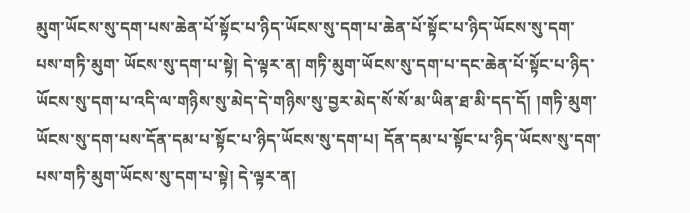མུག་ཡོངས་སུ་དག་པས་ཆེན་པོ་སྟོང་པ་ཉིད་ཡོངས་སུ་དག་པ་ཆེན་པོ་སྟོང་པ་ཉིད་ཡོངས་སུ་དག་པས་གཏི་མུག་ ཡོངས་སུ་དག་པ་སྟེ། དེ་ལྟར་ན། གཏི་མུག་ཡོངས་སུ་དག་པ་དང་ཆེན་པོ་སྟོང་པ་ཉིད་ཡོངས་སུ་དག་པ་འདི་ལ་གཉིས་སུ་མེད་དེ་གཉིས་སུ་བྱར་མེད་སོ་སོ་མ་ཡིན་ཐ་མི་དད་དོ། །གཏི་མུག་ ཡོངས་སུ་དག་པས་དོན་དམ་པ་སྟོང་པ་ཉིད་ཡོངས་སུ་དག་པ། དོན་དམ་པ་སྟོང་པ་ཉིད་ཡོངས་སུ་དག་པས་གཏི་མུག་ཡོངས་སུ་དག་པ་སྟེ། དེ་ལྟར་ན།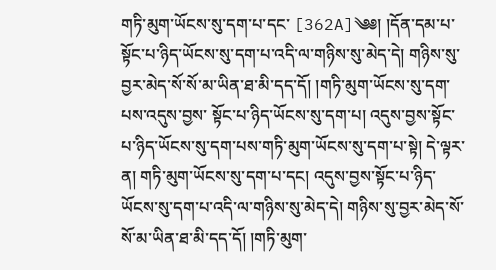གཏི་མུག་ཡོངས་སུ་དག་པ་དང་ [362A]༄༅། །དོན་དམ་པ་སྟོང་པ་ཉིད་ཡོངས་སུ་དག་པ་འདི་ལ་གཉིས་སུ་མེད་དེ། གཉིས་སུ་བྱར་མེད་སོ་སོ་མ་ཡིན་ཐ་མི་དད་དོ། །གཏི་མུག་ཡོངས་སུ་དག་པས་འདུས་བྱས་ སྟོང་པ་ཉིད་ཡོངས་སུ་དག་པ། འདུས་བྱས་སྟོང་པ་ཉིད་ཡོངས་སུ་དག་པས་གཏི་མུག་ཡོངས་སུ་དག་པ་སྟེ། དེ་ལྟར་ན། གཏི་མུག་ཡོངས་སུ་དག་པ་དང། འདུས་བྱས་སྟོང་པ་ཉིད་ ཡོངས་སུ་དག་པ་འདི་ལ་གཉིས་སུ་མེད་དེ། གཉིས་སུ་བྱར་མེད་སོ་སོ་མ་ཡིན་ཐ་མི་དད་དོ། །གཏི་མུག་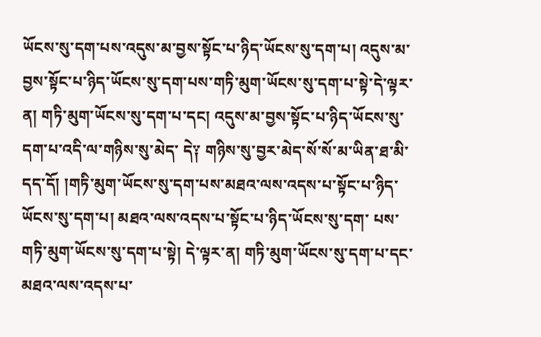ཡོངས་སུ་དག་པས་འདུས་མ་བྱས་སྟོང་པ་ཉིད་ཡོངས་སུ་དག་པ། འདུས་མ་ བྱས་སྟོང་པ་ཉིད་ཡོངས་སུ་དག་པས་གཏི་མུག་ཡོངས་སུ་དག་པ་སྟེ་དེ་ལྟར་ན། གཏི་མུག་ཡོངས་སུ་དག་པ་དང། འདུས་མ་བྱས་སྟོང་པ་ཉིད་ཡོངས་སུ་དག་པ་འདི་ལ་གཉིས་སུ་མེད་ དེ༑ གཉིས་སུ་བྱར་མེད་སོ་སོ་མ་ཡིན་ཐ་མི་དད་དོ། །གཏི་མུག་ཡོངས་སུ་དག་པས་མཐའ་ལས་འདས་པ་སྟོང་པ་ཉིད་ཡོངས་སུ་དག་པ། མཐའ་ལས་འདས་པ་སྟོང་པ་ཉིད་ཡོངས་སུ་དག་ པས་གཏི་མུག་ཡོངས་སུ་དག་པ་སྟེ། དེ་ལྟར་ན། གཏི་མུག་ཡོངས་སུ་དག་པ་དང་མཐའ་ལས་འདས་པ་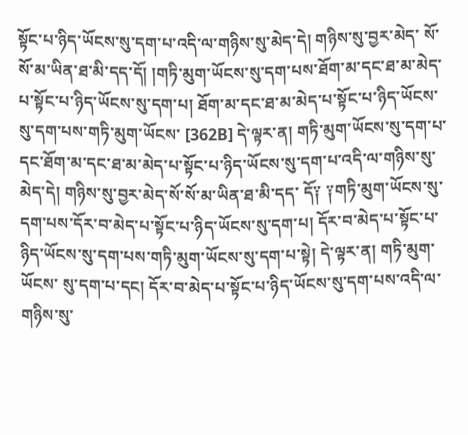སྟོང་པ་ཉིད་ཡོངས་སུ་དག་པ་འདི་ལ་གཉིས་སུ་མེད་དེ། གཉིས་སུ་བྱར་མེད་ སོ་སོ་མ་ཡིན་ཐ་མི་དད་དོ། །གཏི་མུག་ཡོངས་སུ་དག་པས་ཐོག་མ་དང་ཐ་མ་མེད་པ་སྟོང་པ་ཉིད་ཡོངས་སུ་དག་པ། ཐོག་མ་དང་ཐ་མ་མེད་པ་སྟོང་པ་ཉིད་ཡོངས་སུ་དག་པས་གཏི་མུག་ཡོངས་ [362B] དེ་ལྟར་ན། གཏི་མུག་ཡོངས་སུ་དག་པ་དང་ཐོག་མ་དང་ཐ་མ་མེད་པ་སྟོང་པ་ཉིད་ཡོངས་སུ་དག་པ་འདི་ལ་གཉིས་སུ་མེད་དེ། གཉིས་སུ་བྱར་མེད་སོ་སོ་མ་ཡིན་ཐ་མི་དད་ དོ༑ ༑གཏི་མུག་ཡོངས་སུ་དག་པས་དོར་བ་མེད་པ་སྟོང་པ་ཉིད་ཡོངས་སུ་དག་པ། དོར་བ་མེད་པ་སྟོང་པ་ཉིད་ཡོངས་སུ་དག་པས་གཏི་མུག་ཡོངས་སུ་དག་པ་སྟེ། དེ་ལྟར་ན། གཏི་མུག་ཡོངས་ སུ་དག་པ་དང། དོར་བ་མེད་པ་སྟོང་པ་ཉིད་ཡོངས་སུ་དག་པས་འདི་ལ་གཉིས་སུ་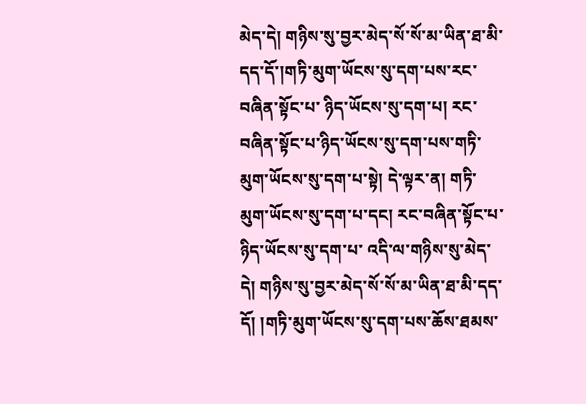མེད་དེ། གཉིས་སུ་བྱར་མེད་སོ་སོ་མ་ཡིན་ཐ་མི་དད་དོ་།གཏི་མུག་ཡོངས་སུ་དག་པས་རང་བཞིན་སྟོང་པ་ ཉིད་ཡོངས་སུ་དག་པ། རང་བཞིན་སྟོང་པ་ཉིད་ཡོངས་སུ་དག་པས་གཏི་མུག་ཡོངས་སུ་དག་པ་སྟེ། དེ་ལྟར་ན། གཏི་མུག་ཡོངས་སུ་དག་པ་དང། རང་བཞིན་སྟོང་པ་ཉིད་ཡོངས་སུ་དག་པ་ འདི་ལ་གཉིས་སུ་མེད་དེ། གཉིས་སུ་བྱར་མེད་སོ་སོ་མ་ཡིན་ཐ་མི་དད་དོ། །གཏི་མུག་ཡོངས་སུ་དག་པས་ཆོས་ཐམས་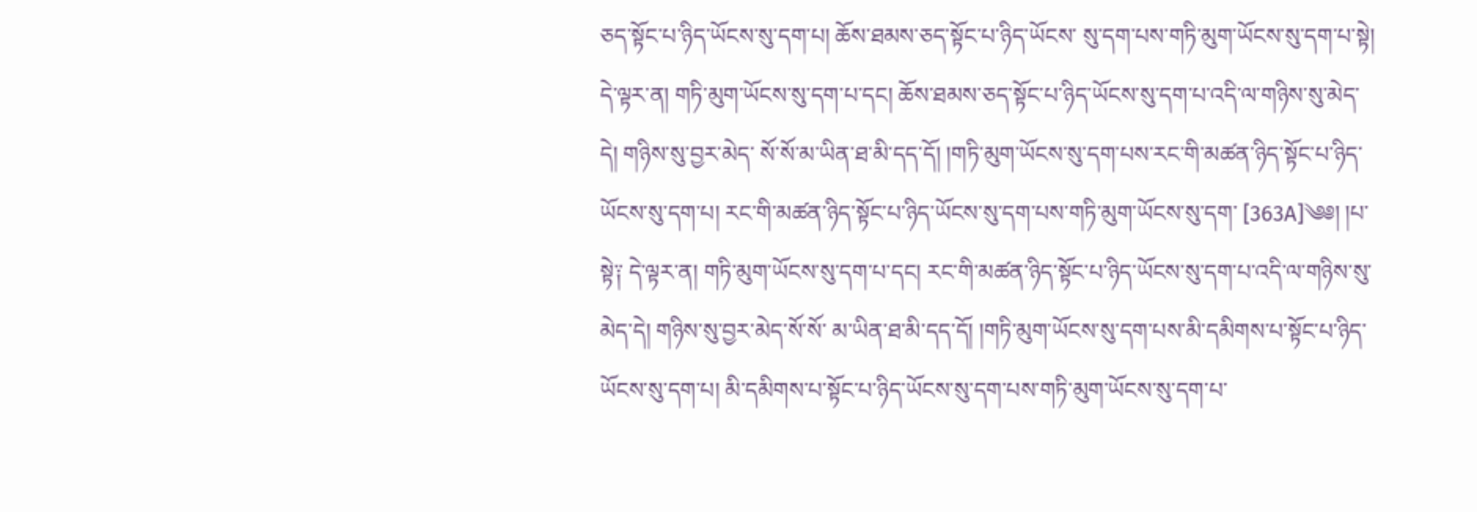ཅད་སྟོང་པ་ཉིད་ཡོངས་སུ་དག་པ། ཆོས་ཐམས་ཅད་སྟོང་པ་ཉིད་ཡོངས་ སུ་དག་པས་གཏི་མུག་ཡོངས་སུ་དག་པ་སྟེ། དེ་ལྟར་ན། གཏི་མུག་ཡོངས་སུ་དག་པ་དང། ཆོས་ཐམས་ཅད་སྟོང་པ་ཉིད་ཡོངས་སུ་དག་པ་འདི་ལ་གཉིས་སུ་མེད་དེ། གཉིས་སུ་བྱར་མེད་ སོ་སོ་མ་ཡིན་ཐ་མི་དད་དོ། །གཏི་མུག་ཡོངས་སུ་དག་པས་རང་གི་མཚན་ཉིད་སྟོང་པ་ཉིད་ཡོངས་སུ་དག་པ། རང་གི་མཚན་ཉིད་སྟོང་པ་ཉིད་ཡོངས་སུ་དག་པས་གཏི་མུག་ཡོངས་སུ་དག་ [363A]༄༅། །པ་སྟེ༑ དེ་ལྟར་ན། གཏི་མུག་ཡོངས་སུ་དག་པ་དང། རང་གི་མཚན་ཉིད་སྟོང་པ་ཉིད་ཡོངས་སུ་དག་པ་འདི་ལ་གཉིས་སུ་མེད་དེ། གཉིས་སུ་བྱར་མེད་སོ་སོ་ མ་ཡིན་ཐ་མི་དད་དོ། །གཏི་མུག་ཡོངས་སུ་དག་པས་མི་དམིགས་པ་སྟོང་པ་ཉིད་ཡོངས་སུ་དག་པ། མི་དམིགས་པ་སྟོང་པ་ཉིད་ཡོངས་སུ་དག་པས་གཏི་མུག་ཡོངས་སུ་དག་པ་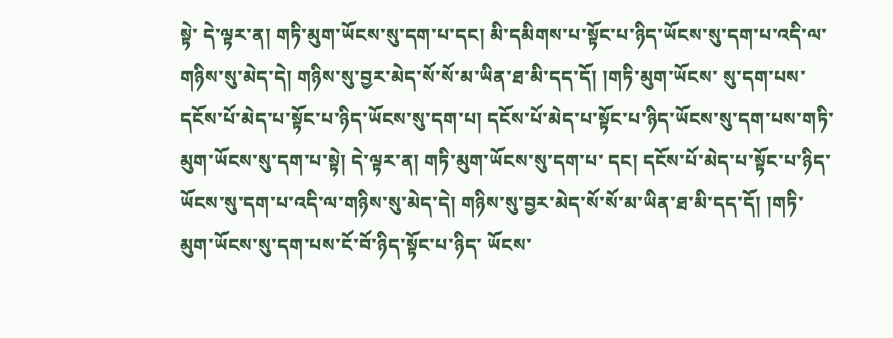སྟེ་ དེ་ལྟར་ན། གཏི་མུག་ཡོངས་སུ་དག་པ་དང། མི་དམིགས་པ་སྟོང་པ་ཉིད་ཡོངས་སུ་དག་པ་འདི་ལ་གཉིས་སུ་མེད་དེ། གཉིས་སུ་བྱར་མེད་སོ་སོ་མ་ཡིན་ཐ་མི་དད་དོ། །གཏི་མུག་ཡོངས་ སུ་དག་པས་དངོས་པོ་མེད་པ་སྟོང་པ་ཉིད་ཡོངས་སུ་དག་པ། དངོས་པོ་མེད་པ་སྟོང་པ་ཉིད་ཡོངས་སུ་དག་པས་གཏི་མུག་ཡོངས་སུ་དག་པ་སྟེ། དེ་ལྟར་ན། གཏི་མུག་ཡོངས་སུ་དག་པ་ དང། དངོས་པོ་མེད་པ་སྟོང་པ་ཉིད་ཡོངས་སུ་དག་པ་འདི་ལ་གཉིས་སུ་མེད་དེ། གཉིས་སུ་བྱར་མེད་སོ་སོ་མ་ཡིན་ཐ་མི་དད་དོ། །གཏི་མུག་ཡོངས་སུ་དག་པས་ངོ་བོ་ཉིད་སྟོང་པ་ཉིད་ ཡོངས་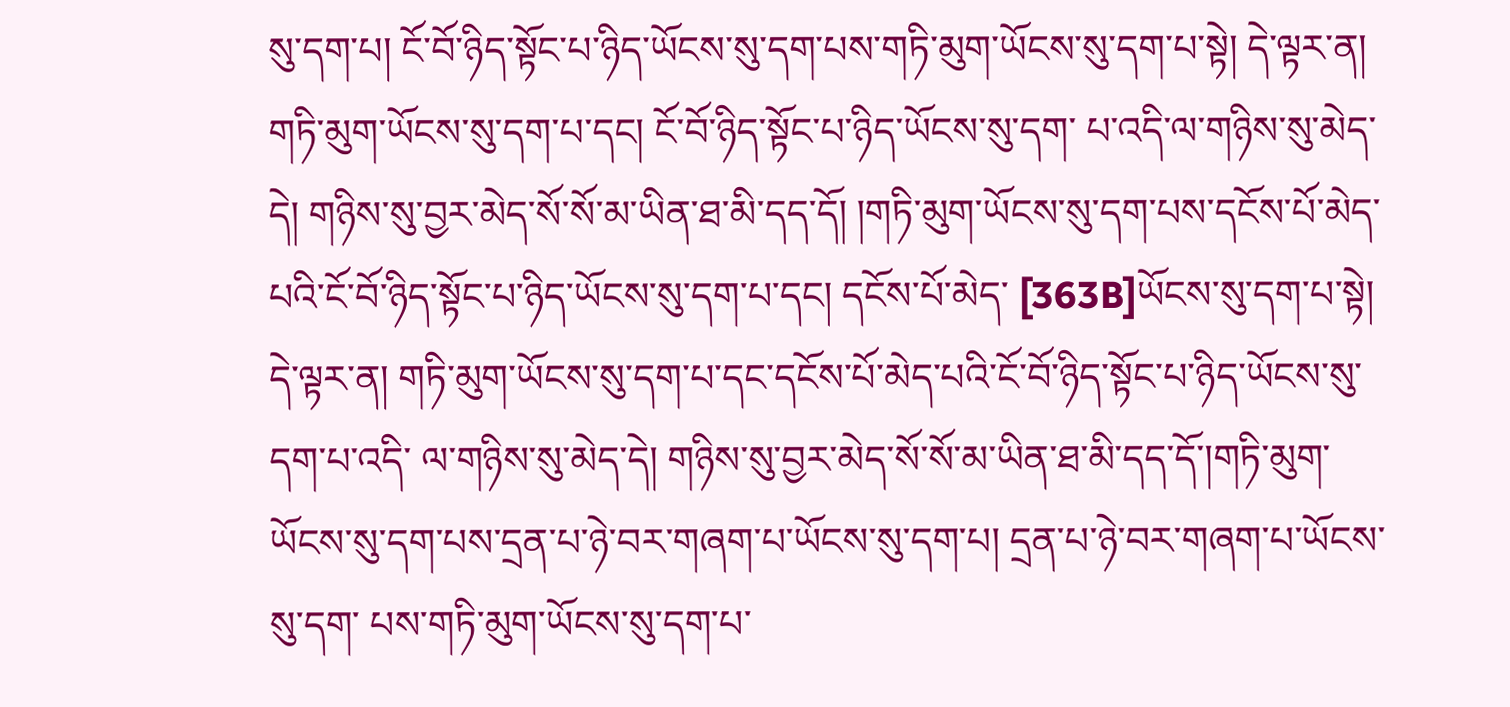སུ་དག་པ། ངོ་བོ་ཉིད་སྟོང་པ་ཉིད་ཡོངས་སུ་དག་པས་གཏི་མུག་ཡོངས་སུ་དག་པ་སྟེ། དེ་ལྟར་ན། གཏི་མུག་ཡོངས་སུ་དག་པ་དང། ངོ་བོ་ཉིད་སྟོང་པ་ཉིད་ཡོངས་སུ་དག་ པ་འདི་ལ་གཉིས་སུ་མེད་དེ། གཉིས་སུ་བྱར་མེད་སོ་སོ་མ་ཡིན་ཐ་མི་དད་དོ། །གཏི་མུག་ཡོངས་སུ་དག་པས་དངོས་པོ་མེད་པའི་ངོ་བོ་ཉིད་སྟོང་པ་ཉིད་ཡོངས་སུ་དག་པ་དང། དངོས་པོ་མེད་ [363B]ཡོངས་སུ་དག་པ་སྟེ། དེ་ལྟར་ན། གཏི་མུག་ཡོངས་སུ་དག་པ་དང་དངོས་པོ་མེད་པའི་ངོ་བོ་ཉིད་སྟོང་པ་ཉིད་ཡོངས་སུ་དག་པ་འདི་ ལ་གཉིས་སུ་མེད་དེ། གཉིས་སུ་བྱར་མེད་སོ་སོ་མ་ཡིན་ཐ་མི་དད་དོ་།གཏི་མུག་ཡོངས་སུ་དག་པས་དྲན་པ་ཉེ་བར་གཞག་པ་ཡོངས་སུ་དག་པ། དྲན་པ་ཉེ་བར་གཞག་པ་ཡོངས་སུ་དག་ པས་གཏི་མུག་ཡོངས་སུ་དག་པ་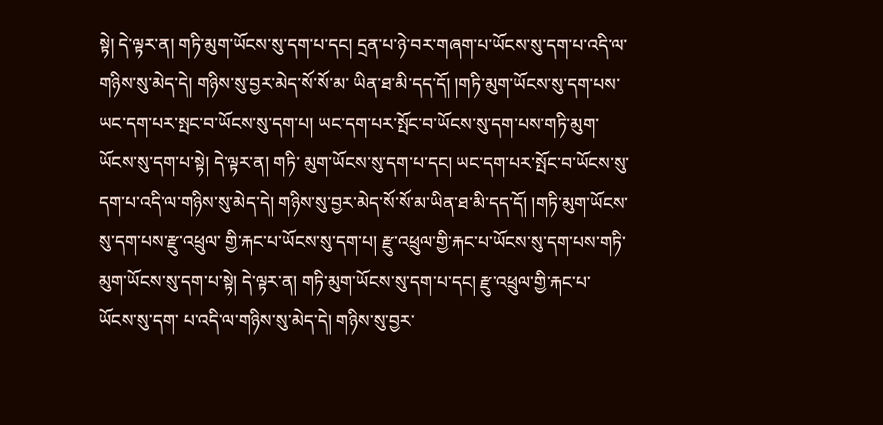སྟེ། དེ་ལྟར་ན། གཏི་མུག་ཡོངས་སུ་དག་པ་དང། དྲན་པ་ཉེ་བར་གཞག་པ་ཡོངས་སུ་དག་པ་འདི་ལ་གཉིས་སུ་མེད་དེ། གཉིས་སུ་བྱར་མེད་སོ་སོ་མ་ ཡིན་ཐ་མི་དད་དོ། །གཏི་མུག་ཡོངས་སུ་དག་པས་ཡང་དག་པར་སྤང་བ་ཡོངས་སུ་དག་པ། ཡང་དག་པར་སྤོང་བ་ཡོངས་སུ་དག་པས་གཏི་མུག་ཡོངས་སུ་དག་པ་སྟེ། དེ་ལྟར་ན། གཏི་ མུག་ཡོངས་སུ་དག་པ་དང། ཡང་དག་པར་སྤོང་བ་ཡོངས་སུ་དག་པ་འདི་ལ་གཉིས་སུ་མེད་དེ། གཉིས་སུ་བྱར་མེད་སོ་སོ་མ་ཡིན་ཐ་མི་དད་དོ། །གཏི་མུག་ཡོངས་སུ་དག་པས་རྫུ་འཕྲུལ་ གྱི་རྐང་པ་ཡོངས་སུ་དག་པ། རྫུ་འཕྲུལ་གྱི་རྐང་པ་ཡོངས་སུ་དག་པས་གཏི་མུག་ཡོངས་སུ་དག་པ་སྟེ། དེ་ལྟར་ན། གཏི་མུག་ཡོངས་སུ་དག་པ་དང། རྫུ་འཕྲུལ་གྱི་རྐང་པ་ཡོངས་སུ་དག་ པ་འདི་ལ་གཉིས་སུ་མེད་དེ། གཉིས་སུ་བྱར་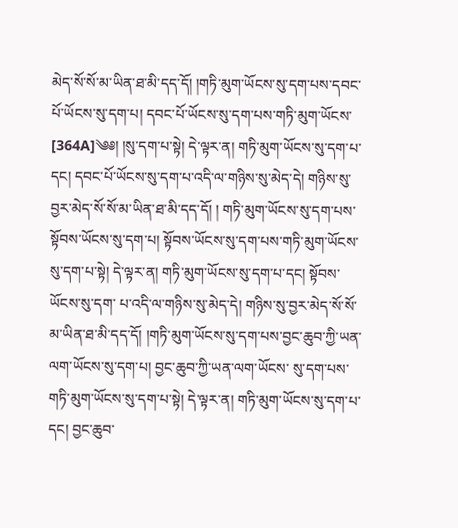མེད་སོ་སོ་མ་ཡིན་ཐ་མི་དད་དོ། །གཏི་མུག་ཡོངས་སུ་དག་པས་དབང་པོ་ཡོངས་སུ་དག་པ། དབང་པོ་ཡོངས་སུ་དག་པས་གཏི་མུག་ཡོངས་ [364A]༄༅། །སུ་དག་པ་སྟེ། དེ་ལྟར་ན། གཏི་མུག་ཡོངས་སུ་དག་པ་དང། དབང་པོ་ཡོངས་སུ་དག་པ་འདི་ལ་གཉིས་སུ་མེད་དེ། གཉིས་སུ་བྱར་མེད་སོ་སོ་མ་ཡིན་ཐ་མི་དད་དོ། ། གཏི་མུག་ཡོངས་སུ་དག་པས་སྟོབས་ཡོངས་སུ་དག་པ། སྟོབས་ཡོངས་སུ་དག་པས་གཏི་མུག་ཡོངས་སུ་དག་པ་སྟེ། དེ་ལྟར་ན། གཏི་མུག་ཡོངས་སུ་དག་པ་དང། སྟོབས་ཡོངས་སུ་དག་ པ་འདི་ལ་གཉིས་སུ་མེད་དེ། གཉིས་སུ་བྱར་མེད་སོ་སོ་མ་ཡིན་ཐ་མི་དད་དོ། །གཏི་མུག་ཡོངས་སུ་དག་པས་བྱང་ཆུབ་ཀྱི་ཡན་ལག་ཡོངས་སུ་དག་པ། བྱང་ཆུབ་ཀྱི་ཡན་ལག་ཡོངས་ སུ་དག་པས་གཏི་མུག་ཡོངས་སུ་དག་པ་སྟེ། དེ་ལྟར་ན། གཏི་མུག་ཡོངས་སུ་དག་པ་དང། བྱང་ཆུབ་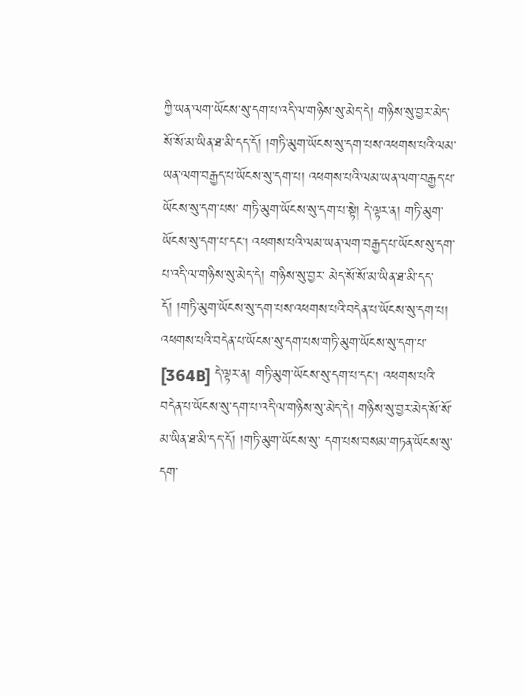ཀྱི་ཡན་ལག་ཡོངས་སུ་དག་པ་འདི་ལ་གཉིས་སུ་མེད་དེ། གཉིས་སུ་བྱར་མེད་ སོ་སོ་མ་ཡིན་ཐ་མི་དད་དོ། །གཏི་མུག་ཡོངས་སུ་དག་པས་འཕགས་པའི་ལམ་ཡན་ལག་བརྒྱད་པ་ཡོངས་སུ་དག་པ། འཕགས་པའི་ལམ་ཡན་ལག་བརྒྱད་པ་ཡོངས་སུ་དག་པས་ གཏི་མུག་ཡོངས་སུ་དག་པ་སྟེ། དེ་ལྟར་ན། གཏི་མུག་ཡོངས་སུ་དག་པ་དང། འཕགས་པའི་ལམ་ཡན་ལག་བརྒྱད་པ་ཡོངས་སུ་དག་པ་འདི་ལ་གཉིས་སུ་མེད་དེ། གཉིས་སུ་བྱར་ མེད་སོ་སོ་མ་ཡིན་ཐ་མི་དད་དོ། །གཏི་མུག་ཡོངས་སུ་དག་པས་འཕགས་པའི་བདེན་པ་ཡོངས་སུ་དག་པ། འཕགས་པའི་བདེན་པ་ཡོངས་སུ་དག་པས་གཏི་མུག་ཡོངས་སུ་དག་པ་ [364B] དེ་ལྟར་ན། གཏི་མུག་ཡོངས་སུ་དག་པ་དང། འཕགས་པའི་བདེན་པ་ཡོངས་སུ་དག་པ་འདི་ལ་གཉིས་སུ་མེད་དེ། གཉིས་སུ་བྱར་མེད་སོ་སོ་མ་ཡིན་ཐ་མི་དད་དོ། །གཏི་མུག་ཡོངས་སུ་ དག་པས་བསམ་གཏན་ཡོངས་སུ་དག་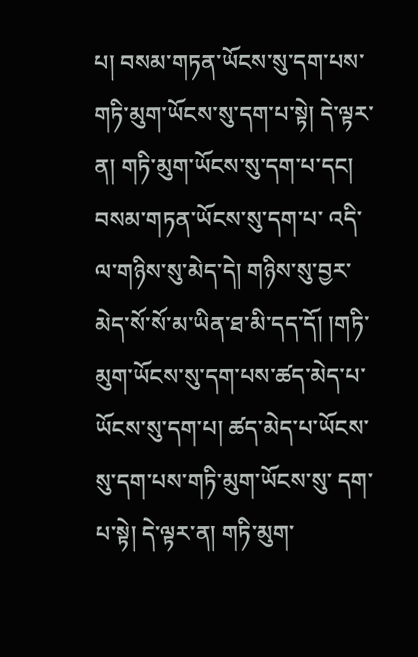པ། བསམ་གཏན་ཡོངས་སུ་དག་པས་གཏི་མུག་ཡོངས་སུ་དག་པ་སྟེ། དེ་ལྟར་ན། གཏི་མུག་ཡོངས་སུ་དག་པ་དང། བསམ་གཏན་ཡོངས་སུ་དག་པ་ འདི་ལ་གཉིས་སུ་མེད་དེ། གཉིས་སུ་བྱར་མེད་སོ་སོ་མ་ཡིན་ཐ་མི་དད་དོ། །གཏི་མུག་ཡོངས་སུ་དག་པས་ཚད་མེད་པ་ཡོངས་སུ་དག་པ། ཚད་མེད་པ་ཡོངས་སུ་དག་པས་གཏི་མུག་ཡོངས་སུ་ དག་པ་སྟེ། དེ་ལྟར་ན། གཏི་མུག་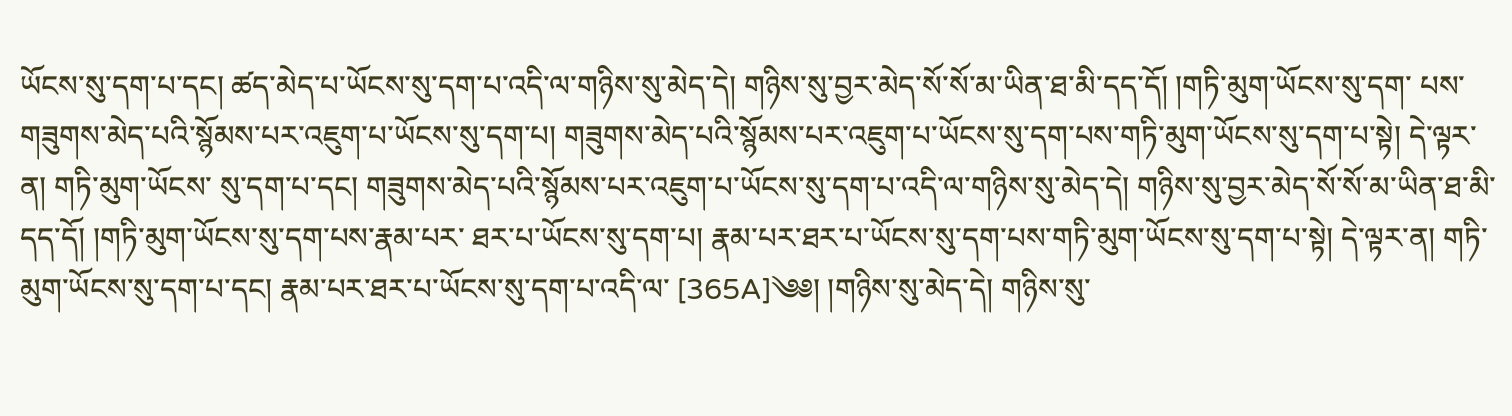ཡོངས་སུ་དག་པ་དང། ཚད་མེད་པ་ཡོངས་སུ་དག་པ་འདི་ལ་གཉིས་སུ་མེད་དེ། གཉིས་སུ་བྱར་མེད་སོ་སོ་མ་ཡིན་ཐ་མི་དད་དོ། །གཏི་མུག་ཡོངས་སུ་དག་ པས་གཟུགས་མེད་པའི་སྙོམས་པར་འཇུག་པ་ཡོངས་སུ་དག་པ། གཟུགས་མེད་པའི་སྙོམས་པར་འཇུག་པ་ཡོངས་སུ་དག་པས་གཏི་མུག་ཡོངས་སུ་དག་པ་སྟེ། དེ་ལྟར་ན། གཏི་མུག་ཡོངས་ སུ་དག་པ་དང། གཟུགས་མེད་པའི་སྙོམས་པར་འཇུག་པ་ཡོངས་སུ་དག་པ་འདི་ལ་གཉིས་སུ་མེད་དེ། གཉིས་སུ་བྱར་མེད་སོ་སོ་མ་ཡིན་ཐ་མི་དད་དོ། །གཏི་མུག་ཡོངས་སུ་དག་པས་རྣམ་པར་ ཐར་པ་ཡོངས་སུ་དག་པ། རྣམ་པར་ཐར་པ་ཡོངས་སུ་དག་པས་གཏི་མུག་ཡོངས་སུ་དག་པ་སྟེ། དེ་ལྟར་ན། གཏི་མུག་ཡོངས་སུ་དག་པ་དང། རྣམ་པར་ཐར་པ་ཡོངས་སུ་དག་པ་འདི་ལ་ [365A]༄༅། །གཉིས་སུ་མེད་དེ། གཉིས་སུ་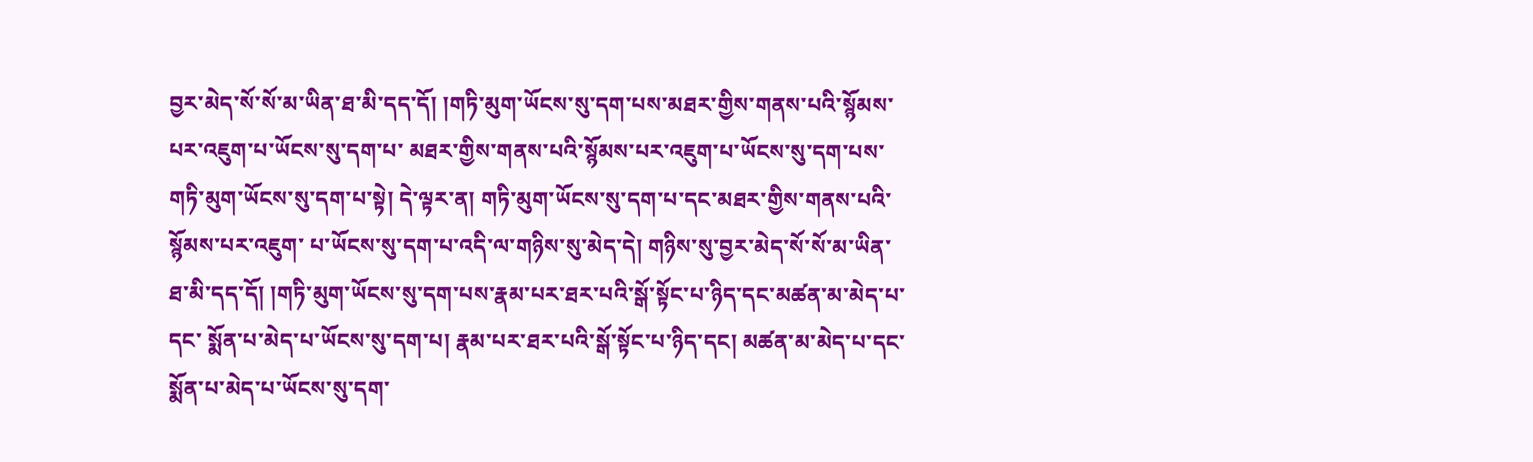བྱར་མེད་སོ་སོ་མ་ཡིན་ཐ་མི་དད་དོ། །གཏི་མུག་ཡོངས་སུ་དག་པས་མཐར་གྱིས་གནས་པའི་སྙོམས་པར་འཇུག་པ་ཡོངས་སུ་དག་པ་ མཐར་གྱིས་གནས་པའི་སྙོམས་པར་འཇུག་པ་ཡོངས་སུ་དག་པས་གཏི་མུག་ཡོངས་སུ་དག་པ་སྟེ། དེ་ལྟར་ན། གཏི་མུག་ཡོངས་སུ་དག་པ་དང་མཐར་གྱིས་གནས་པའི་སྙོམས་པར་འཇུག་ པ་ཡོངས་སུ་དག་པ་འདི་ལ་གཉིས་སུ་མེད་དེ། གཉིས་སུ་བྱར་མེད་སོ་སོ་མ་ཡིན་ཐ་མི་དད་དོ། །གཏི་མུག་ཡོངས་སུ་དག་པས་རྣམ་པར་ཐར་པའི་སྒོ་སྟོང་པ་ཉིད་དང་མཚན་མ་མེད་པ་དང་ སྨོན་པ་མེད་པ་ཡོངས་སུ་དག་པ། རྣམ་པར་ཐར་པའི་སྒོ་སྟོང་པ་ཉིད་དང། མཚན་མ་མེད་པ་དང་སྨོན་པ་མེད་པ་ཡོངས་སུ་དག་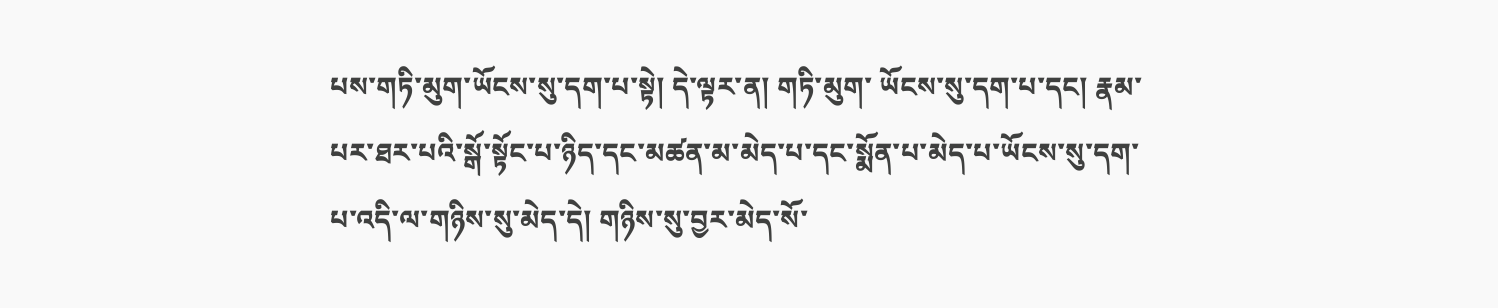པས་གཏི་མུག་ཡོངས་སུ་དག་པ་སྟེ། དེ་ལྟར་ན། གཏི་མུག་ ཡོངས་སུ་དག་པ་དང། རྣམ་པར་ཐར་པའི་སྒོ་སྟོང་པ་ཉིད་དང་མཚན་མ་མེད་པ་དང་སྨོན་པ་མེད་པ་ཡོངས་སུ་དག་པ་འདི་ལ་གཉིས་སུ་མེད་དེ། གཉིས་སུ་བྱར་མེད་སོ་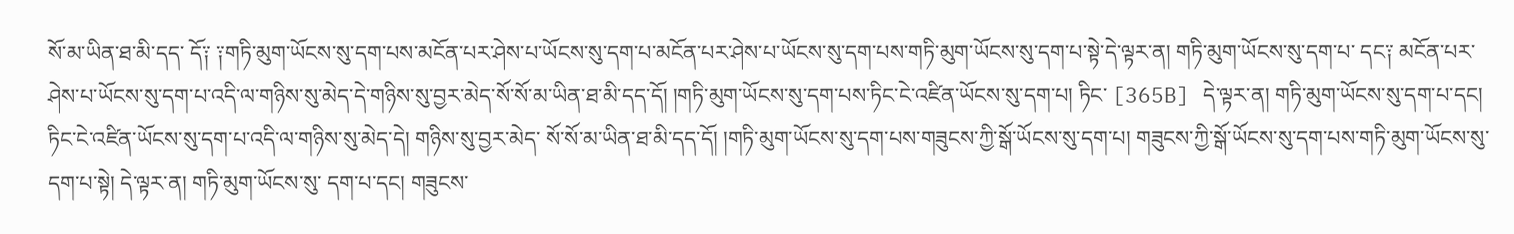སོ་མ་ཡིན་ཐ་མི་དད་ དོ༑ ༑གཏི་མུག་ཡོངས་སུ་དག་པས་མངོན་པར་ཤེས་པ་ཡོངས་སུ་དག་པ་མངོན་པར་ཤེས་པ་ཡོངས་སུ་དག་པས་གཏི་མུག་ཡོངས་སུ་དག་པ་སྟེ་དེ་ལྟར་ན། གཏི་མུག་ཡོངས་སུ་དག་པ་ དང༑ མངོན་པར་ཤེས་པ་ཡོངས་སུ་དག་པ་འདི་ལ་གཉིས་སུ་མེད་དེ་གཉིས་སུ་བྱར་མེད་སོ་སོ་མ་ཡིན་ཐ་མི་དད་དོ། །གཏི་མུག་ཡོངས་སུ་དག་པས་ཏིང་ངེ་འཛིན་ཡོངས་སུ་དག་པ། ཏིང་ [365B] དེ་ལྟར་ན། གཏི་མུག་ཡོངས་སུ་དག་པ་དང། ཏིང་ངེ་འཛིན་ཡོངས་སུ་དག་པ་འདི་ལ་གཉིས་སུ་མེད་དེ། གཉིས་སུ་བྱར་མེད་ སོ་སོ་མ་ཡིན་ཐ་མི་དད་དོ། །གཏི་མུག་ཡོངས་སུ་དག་པས་གཟུངས་ཀྱི་སྒོ་ཡོངས་སུ་དག་པ། གཟུངས་ཀྱི་སྒོ་ཡོངས་སུ་དག་པས་གཏི་མུག་ཡོངས་སུ་དག་པ་སྟེ། དེ་ལྟར་ན། གཏི་མུག་ཡོངས་སུ་ དག་པ་དང། གཟུངས་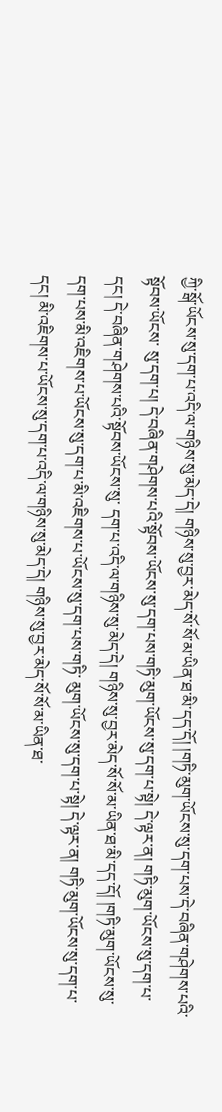ཀྱི་སྒོ་ཡོངས་སུ་དག་པ་འདི་ལ་གཉིས་སུ་མེད་དེ། གཉིས་སུ་བྱར་མེད་སོ་སོ་མ་ཡིན་ཐ་མི་དད་དོ། །གཏི་མུག་ཡོངས་སུ་དག་པས་དེ་བཞིན་གཤེགས་པའི་སྟོབས་ཡོངས་ སུ་དག་པ། དེ་བཞིན་གཤེགས་པའི་སྟོབས་ཡོངས་སུ་དག་པས་གཏི་མུག་ཡོངས་སུ་དག་པ་སྟེ། དེ་ལྟར་ན། གཏི་མུག་ཡོངས་སུ་དག་པ་དང། དེ་བཞིན་གཤེགས་པའི་སྟོབས་ཡོངས་སུ་ དག་པ་འདི་ལ་གཉིས་སུ་མེད་དེ། གཉིས་སུ་བྱར་མེད་སོ་སོ་མ་ཡིན་ཐ་མི་དད་དོ། །གཏི་མུག་ཡོངས་སུ་དག་པས་མི་འཇིགས་པ་ཡོངས་སུ་དག་པ་མི་འཇིགས་པ་ཡོངས་སུ་དག་པས་གཏི་ མུག་ཡོངས་སུ་དག་པ་སྟེ། དེ་ལྟར་ན། གཏི་མུག་ཡོངས་སུ་དག་པ་དང། མི་འཇིགས་པ་ཡོངས་སུ་དག་པ་འདི་ལ་གཉིས་སུ་མེད་དེ། གཉིས་སུ་བྱར་མེད་སོ་སོ་མ་ཡིན་ཐ་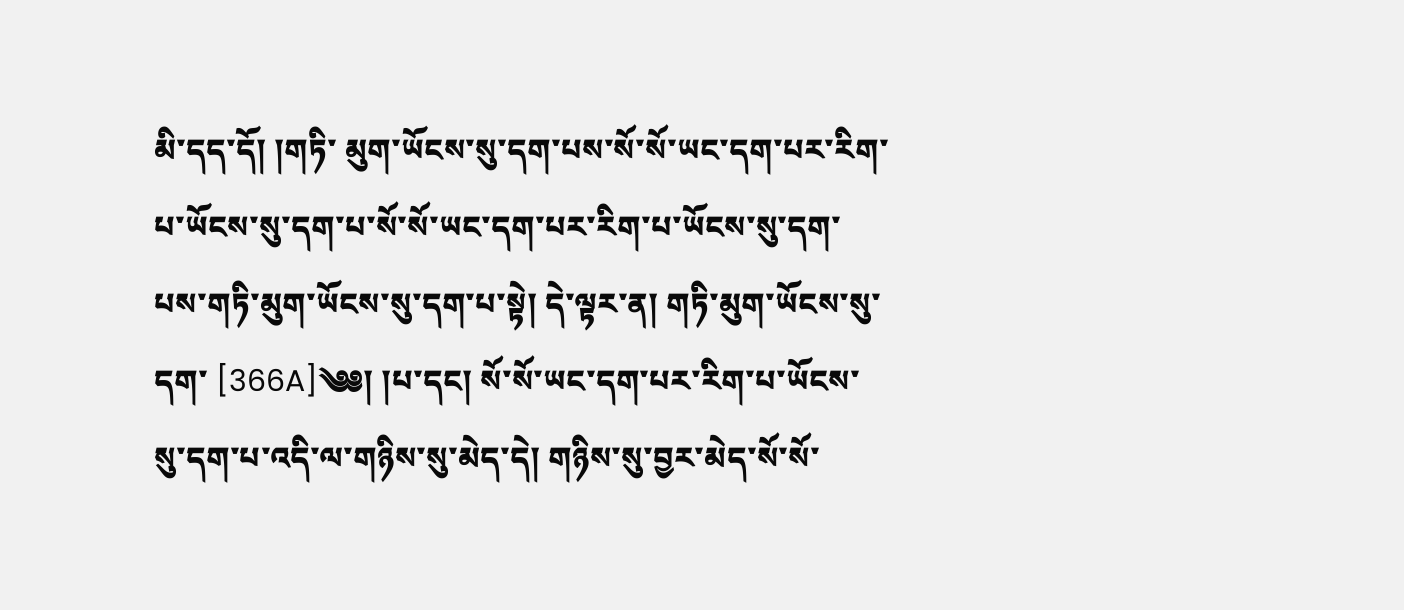མི་དད་དོ། །གཏི་ མུག་ཡོངས་སུ་དག་པས་སོ་སོ་ཡང་དག་པར་རིག་པ་ཡོངས་སུ་དག་པ་སོ་སོ་ཡང་དག་པར་རིག་པ་ཡོངས་སུ་དག་པས་གཏི་མུག་ཡོངས་སུ་དག་པ་སྟེ། དེ་ལྟར་ན། གཏི་མུག་ཡོངས་སུ་དག་ [366A]༄༅། །པ་དང། སོ་སོ་ཡང་དག་པར་རིག་པ་ཡོངས་སུ་དག་པ་འདི་ལ་གཉིས་སུ་མེད་དེ། གཉིས་སུ་བྱར་མེད་སོ་སོ་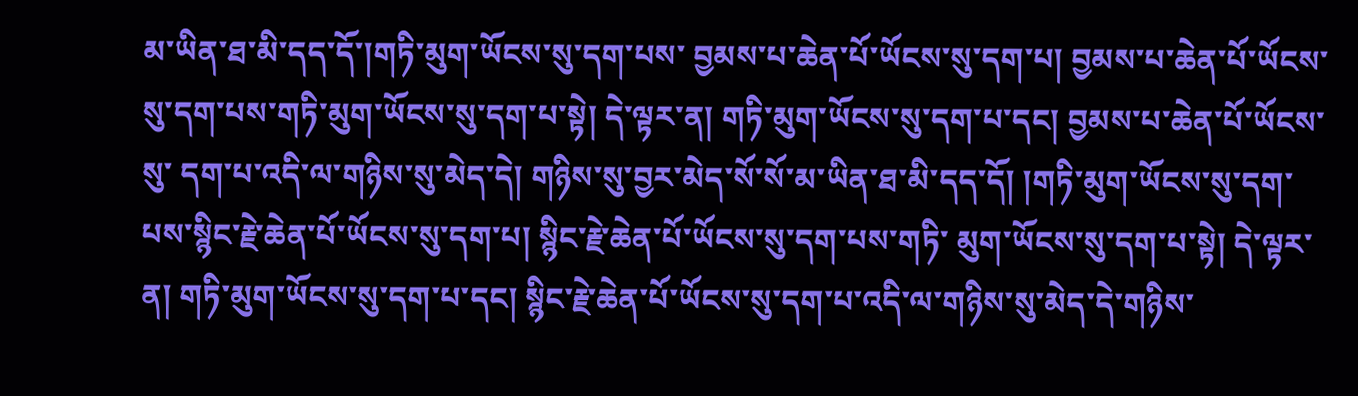མ་ཡིན་ཐ་མི་དད་དོ་།གཏི་མུག་ཡོངས་སུ་དག་པས་ བྱམས་པ་ཆེན་པོ་ཡོངས་སུ་དག་པ། བྱམས་པ་ཆེན་པོ་ཡོངས་སུ་དག་པས་གཏི་མུག་ཡོངས་སུ་དག་པ་སྟེ། དེ་ལྟར་ན། གཏི་མུག་ཡོངས་སུ་དག་པ་དང། བྱམས་པ་ཆེན་པོ་ཡོངས་སུ་ དག་པ་འདི་ལ་གཉིས་སུ་མེད་དེ། གཉིས་སུ་བྱར་མེད་སོ་སོ་མ་ཡིན་ཐ་མི་དད་དོ། །གཏི་མུག་ཡོངས་སུ་དག་པས་སྙིང་རྗེ་ཆེན་པོ་ཡོངས་སུ་དག་པ། སྙིང་རྗེ་ཆེན་པོ་ཡོངས་སུ་དག་པས་གཏི་ མུག་ཡོངས་སུ་དག་པ་སྟེ། དེ་ལྟར་ན། གཏི་མུག་ཡོངས་སུ་དག་པ་དང། སྙིང་རྗེ་ཆེན་པོ་ཡོངས་སུ་དག་པ་འདི་ལ་གཉིས་སུ་མེད་དེ་གཉིས་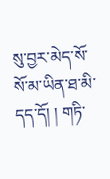སུ་བྱར་མེད་སོ་སོ་མ་ཡིན་ཐ་མི་དད་དོ། ། གཏི་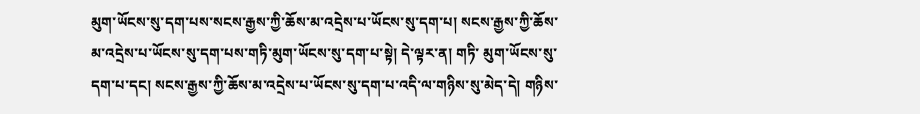མུག་ཡོངས་སུ་དག་པས་སངས་རྒྱས་ཀྱི་ཆོས་མ་འདྲེས་པ་ཡོངས་སུ་དག་པ། སངས་རྒྱས་ཀྱི་ཆོས་མ་འདྲེས་པ་ཡོངས་སུ་དག་པས་གཏི་མུག་ཡོངས་སུ་དག་པ་སྟེ། དེ་ལྟར་ན། གཏི་ མུག་ཡོངས་སུ་དག་པ་དང། སངས་རྒྱས་ཀྱི་ཆོས་མ་འདྲེས་པ་ཡོངས་སུ་དག་པ་འདི་ལ་གཉིས་སུ་མེད་དེ། གཉིས་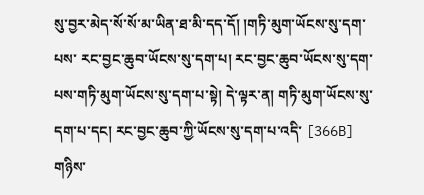སུ་བྱར་མེད་སོ་སོ་མ་ཡིན་ཐ་མི་དད་དོ། །གཏི་མུག་ཡོངས་སུ་དག་པས་ རང་བྱང་ཆུབ་ཡོངས་སུ་དག་པ། རང་བྱང་ཆུབ་ཡོངས་སུ་དག་པས་གཏི་མུག་ཡོངས་སུ་དག་པ་སྟེ། དེ་ལྟར་ན། གཏི་མུག་ཡོངས་སུ་དག་པ་དང། རང་བྱང་ཆུབ་ཀྱི་ཡོངས་སུ་དག་པ་འདི་ [366B] གཉིས་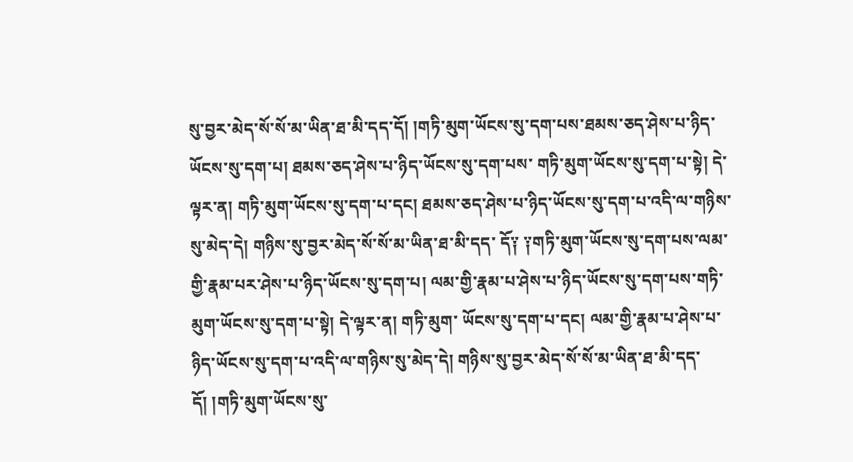སུ་བྱར་མེད་སོ་སོ་མ་ཡིན་ཐ་མི་དད་དོ། །གཏི་མུག་ཡོངས་སུ་དག་པས་ཐམས་ཅད་ཤེས་པ་ཉིད་ཡོངས་སུ་དག་པ། ཐམས་ཅད་ཤེས་པ་ཉིད་ཡོངས་སུ་དག་པས་ གཏི་མུག་ཡོངས་སུ་དག་པ་སྟེ། དེ་ལྟར་ན། གཏི་མུག་ཡོངས་སུ་དག་པ་དང། ཐམས་ཅད་ཤེས་པ་ཉིད་ཡོངས་སུ་དག་པ་འདི་ལ་གཉིས་སུ་མེད་དེ། གཉིས་སུ་བྱར་མེད་སོ་སོ་མ་ཡིན་ཐ་མི་དད་ དོ༑ ༑གཏི་མུག་ཡོངས་སུ་དག་པས་ལམ་གྱི་རྣམ་པར་ཤེས་པ་ཉིད་ཡོངས་སུ་དག་པ། ལམ་གྱི་རྣམ་པ་ཤེས་པ་ཉིད་ཡོངས་སུ་དག་པས་གཏི་མུག་ཡོངས་སུ་དག་པ་སྟེ། དེ་ལྟར་ན། གཏི་མུག་ ཡོངས་སུ་དག་པ་དང། ལམ་གྱི་རྣམ་པ་ཤེས་པ་ཉིད་ཡོངས་སུ་དག་པ་འདི་ལ་གཉིས་སུ་མེད་དེ། གཉིས་སུ་བྱར་མེད་སོ་སོ་མ་ཡིན་ཐ་མི་དད་དོ། །གཏི་མུག་ཡོངས་སུ་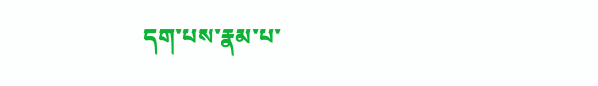དག་པས་རྣམ་པ་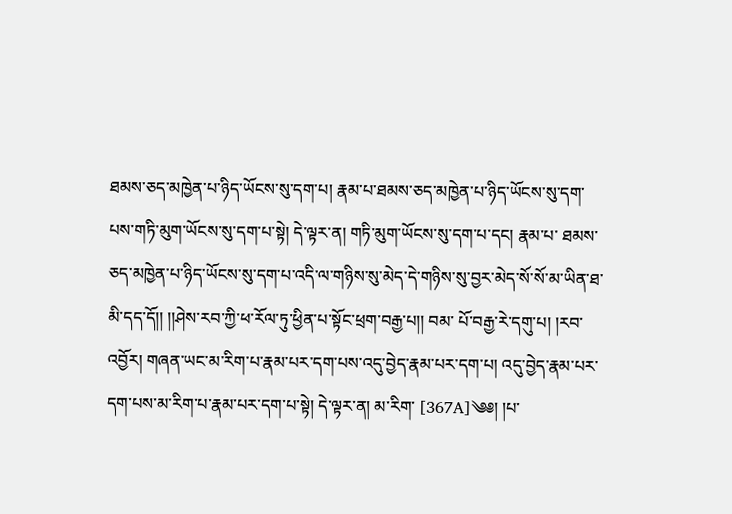ཐམས་ཅད་མཁྱེན་པ་ཉིད་ཡོངས་སུ་དག་པ། རྣམ་པ་ཐམས་ཅད་མཁྱེན་པ་ཉིད་ཡོངས་སུ་དག་པས་གཏི་མུག་ཡོངས་སུ་དག་པ་སྟེ། དེ་ལྟར་ན། གཏི་མུག་ཡོངས་སུ་དག་པ་དང། རྣམ་པ་ ཐམས་ཅད་མཁྱེན་པ་ཉིད་ཡོངས་སུ་དག་པ་འདི་ལ་གཉིས་སུ་མེད་དེ་གཉིས་སུ་བྱར་མེད་སོ་སོ་མ་ཡིན་ཐ་མི་དད་དོ།། །།ཤེས་རབ་ཀྱི་ཕ་རོལ་ཏུ་ཕྱིན་པ་སྟོང་ཕྲག་བརྒྱ་པ།། བམ་ པོ་བརྒྱ་རེ་དགུ་པ། །རབ་འབྱོར། གཞན་ཡང་མ་རིག་པ་རྣམ་པར་དག་པས་འདུ་བྱེད་རྣམ་པར་དག་པ། འདུ་བྱེད་རྣམ་པར་དག་པས་མ་རིག་པ་རྣམ་པར་དག་པ་སྟེ། དེ་ལྟར་ན། མ་རིག་ [367A]༄༅། །པ་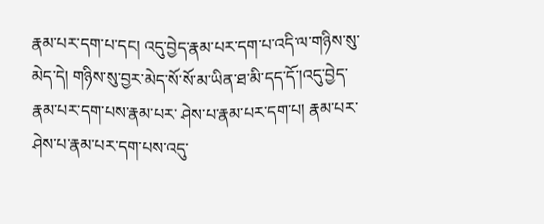རྣམ་པར་དག་པ་དང། འདུ་བྱེད་རྣམ་པར་དག་པ་འདི་ལ་གཉིས་སུ་མེད་དེ། གཉིས་སུ་བྱར་མེད་སོ་སོ་མ་ཡིན་ཐ་མི་དད་དོ་།འདུ་བྱེད་རྣམ་པར་དག་པས་རྣམ་པར་ ཤེས་པ་རྣམ་པར་དག་པ། རྣམ་པར་ཤེས་པ་རྣམ་པར་དག་པས་འདུ་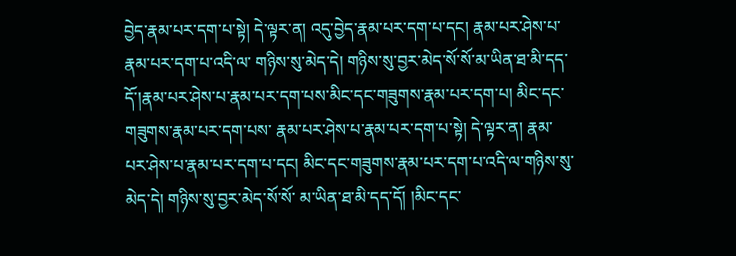བྱེད་རྣམ་པར་དག་པ་སྟེ། དེ་ལྟར་ན། འདུ་བྱེད་རྣམ་པར་དག་པ་དང། རྣམ་པར་ཤེས་པ་རྣམ་པར་དག་པ་འདི་ལ་ གཉིས་སུ་མེད་དེ། གཉིས་སུ་བྱར་མེད་སོ་སོ་མ་ཡིན་ཐ་མི་དད་དོ་།རྣམ་པར་ཤེས་པ་རྣམ་པར་དག་པས་མིང་དང་གཟུགས་རྣམ་པར་དག་པ། མིང་དང་གཟུགས་རྣམ་པར་དག་པས་ རྣམ་པར་ཤེས་པ་རྣམ་པར་དག་པ་སྟེ། དེ་ལྟར་ན། རྣམ་པར་ཤེས་པ་རྣམ་པར་དག་པ་དང། མིང་དང་གཟུགས་རྣམ་པར་དག་པ་འདི་ལ་གཉིས་སུ་མེད་དེ། གཉིས་སུ་བྱར་མེད་སོ་སོ་ མ་ཡིན་ཐ་མི་དད་དོ། །མིང་དང་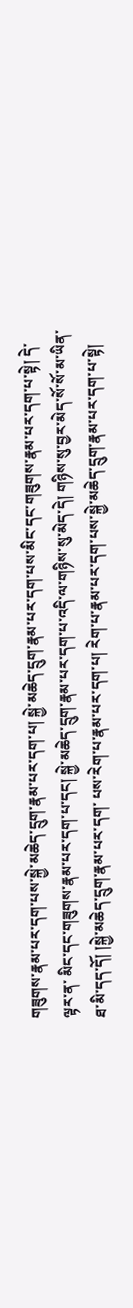གཟུགས་རྣམ་པར་དག་པས་སྐྱེ་མཆེད་དྲུག་རྣམ་པར་དག་པ། སྐྱེ་མཆེད་དྲུག་རྣམ་པར་དག་པས་མིང་དང་གཟུགས་རྣམ་པར་དག་པ་སྟེ། དེ་ལྟར་ན་ མིང་དང་གཟུགས་རྣམ་པར་དག་པ་དང། སྐྱེ་མཆེད་དྲུག་རྣམ་པར་དག་པ་འདི་ལ་གཉིས་སུ་མེད་དེ། གཉིས་སུ་བྱར་མེད་སོ་སོ་མ་ཡིན་ཐ་མི་དད་དོ། །སྐྱེ་མཆེད་དྲུག་རྣམ་པར་དག་ པས་རེག་པ་རྣམ་པར་དག་པ། རེག་པ་རྣམ་པར་དག་པས་སྐྱེ་མཆེད་དྲུག་རྣམ་པར་དག་པ་སྟེ།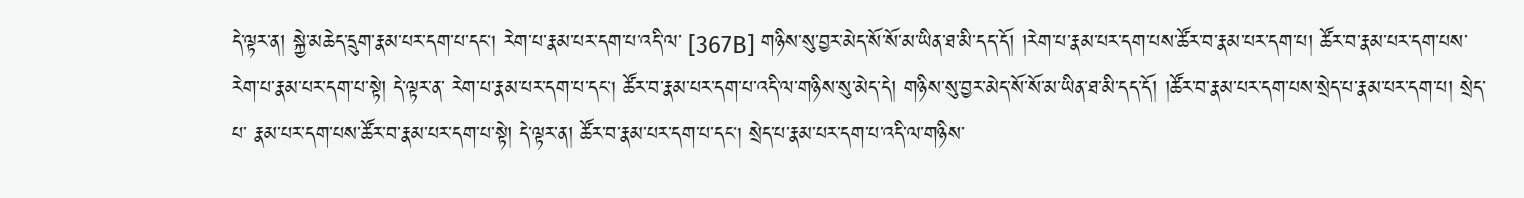དེ་ལྟར་ན། སྐྱེ་མཆེད་དྲུག་རྣམ་པར་དག་པ་དང། རེག་པ་རྣམ་པར་དག་པ་འདི་ལ་ [367B] གཉིས་སུ་བྱར་མེད་སོ་སོ་མ་ཡིན་ཐ་མི་དད་དོ། །རེག་པ་རྣམ་པར་དག་པས་ཚོར་བ་རྣམ་པར་དག་པ། ཚོར་བ་རྣམ་པར་དག་པས་རེག་པ་རྣམ་པར་དག་པ་སྟེ། དེ་ལྟར་ན་ རེག་པ་རྣམ་པར་དག་པ་དང། ཚོར་བ་རྣམ་པར་དག་པ་འདི་ལ་གཉིས་སུ་མེད་དེ། གཉིས་སུ་བྱར་མེད་སོ་སོ་མ་ཡིན་ཐ་མི་དད་དོ། །ཚོར་བ་རྣམ་པར་དག་པས་སྲེད་པ་རྣམ་པར་དག་པ། སྲེད་པ་ རྣམ་པར་དག་པས་ཚོར་བ་རྣམ་པར་དག་པ་སྟེ། དེ་ལྟར་ན། ཚོར་བ་རྣམ་པར་དག་པ་དང། སྲེད་པ་རྣམ་པར་དག་པ་འདི་ལ་གཉིས་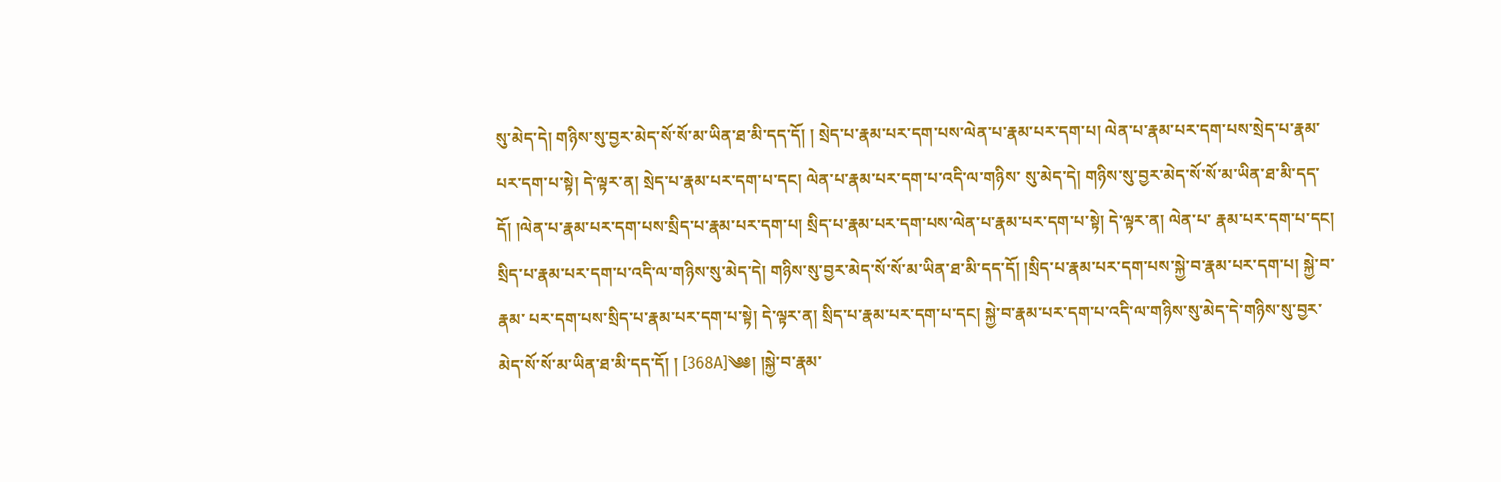སུ་མེད་དེ། གཉིས་སུ་བྱར་མེད་སོ་སོ་མ་ཡིན་ཐ་མི་དད་དོ། ། སྲེད་པ་རྣམ་པར་དག་པས་ལེན་པ་རྣམ་པར་དག་པ། ལེན་པ་རྣམ་པར་དག་པས་སྲེད་པ་རྣམ་པར་དག་པ་སྟེ། དེ་ལྟར་ན། སྲེད་པ་རྣམ་པར་དག་པ་དང། ལེན་པ་རྣམ་པར་དག་པ་འདི་ལ་གཉིས་ སུ་མེད་དེ། གཉིས་སུ་བྱར་མེད་སོ་སོ་མ་ཡིན་ཐ་མི་དད་དོ། །ལེན་པ་རྣམ་པར་དག་པས་སྲིད་པ་རྣམ་པར་དག་པ། སྲིད་པ་རྣམ་པར་དག་པས་ལེན་པ་རྣམ་པར་དག་པ་སྟེ། དེ་ལྟར་ན། ལེན་པ་ རྣམ་པར་དག་པ་དང། སྲིད་པ་རྣམ་པར་དག་པ་འདི་ལ་གཉིས་སུ་མེད་དེ། གཉིས་སུ་བྱར་མེད་སོ་སོ་མ་ཡིན་ཐ་མི་དད་དོ། །སྲིད་པ་རྣམ་པར་དག་པས་སྐྱེ་བ་རྣམ་པར་དག་པ། སྐྱེ་བ་རྣམ་ པར་དག་པས་སྲིད་པ་རྣམ་པར་དག་པ་སྟེ། དེ་ལྟར་ན། སྲིད་པ་རྣམ་པར་དག་པ་དང། སྐྱེ་བ་རྣམ་པར་དག་པ་འདི་ལ་གཉིས་སུ་མེད་དེ་གཉིས་སུ་བྱར་མེད་སོ་སོ་མ་ཡིན་ཐ་མི་དད་དོ། ། [368A]༄༅། །སྐྱེ་བ་རྣམ་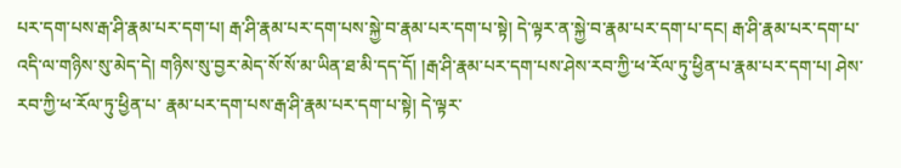པར་དག་པས་རྒ་ཤི་རྣམ་པར་དག་པ། རྒ་ཤི་རྣམ་པར་དག་པས་སྐྱེ་བ་རྣམ་པར་དག་པ་སྟེ། དེ་ལྟར་ན་སྐྱེ་བ་རྣམ་པར་དག་པ་དང། རྒ་ཤི་རྣམ་པར་དག་པ་ འདི་ལ་གཉིས་སུ་མེད་དེ། གཉིས་སུ་བྱར་མེད་སོ་སོ་མ་ཡིན་ཐ་མི་དད་དོ། །རྒ་ཤི་རྣམ་པར་དག་པས་ཤེས་རབ་ཀྱི་ཕ་རོལ་ཏུ་ཕྱིན་པ་རྣམ་པར་དག་པ། ཤེས་རབ་ཀྱི་ཕ་རོལ་ཏུ་ཕྱིན་པ་ རྣམ་པར་དག་པས་རྒ་ཤི་རྣམ་པར་དག་པ་སྟེ། དེ་ལྟར་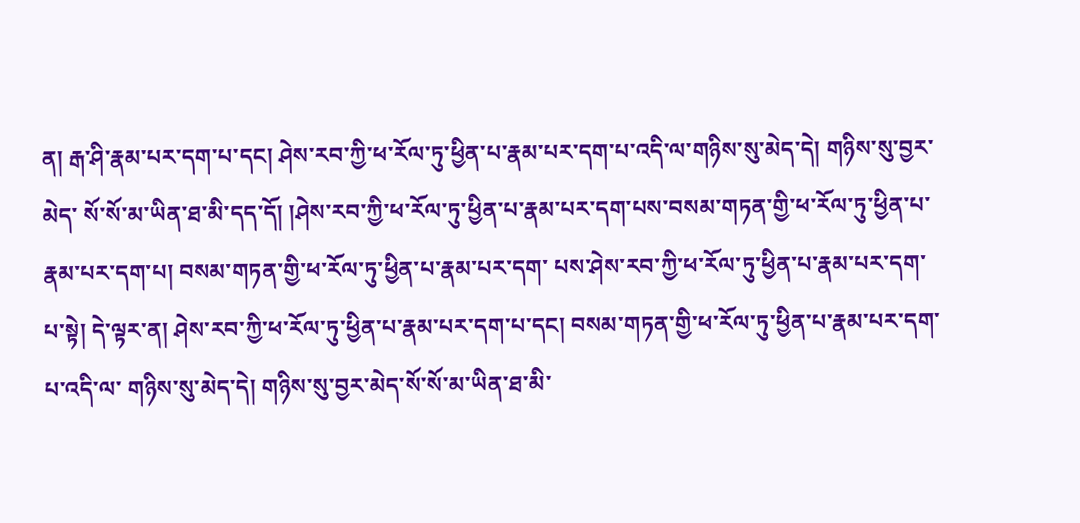ན། རྒ་ཤི་རྣམ་པར་དག་པ་དང། ཤེས་རབ་ཀྱི་ཕ་རོལ་ཏུ་ཕྱིན་པ་རྣམ་པར་དག་པ་འདི་ལ་གཉིས་སུ་མེད་དེ། གཉིས་སུ་བྱར་མེད་ སོ་སོ་མ་ཡིན་ཐ་མི་དད་དོ། །ཤེས་རབ་ཀྱི་ཕ་རོལ་ཏུ་ཕྱིན་པ་རྣམ་པར་དག་པས་བསམ་གཏན་གྱི་ཕ་རོལ་ཏུ་ཕྱིན་པ་རྣམ་པར་དག་པ། བསམ་གཏན་གྱི་ཕ་རོལ་ཏུ་ཕྱིན་པ་རྣམ་པར་དག་ པས་ཤེས་རབ་ཀྱི་ཕ་རོལ་ཏུ་ཕྱིན་པ་རྣམ་པར་དག་པ་སྟེ། དེ་ལྟར་ན། ཤེས་རབ་ཀྱི་ཕ་རོལ་ཏུ་ཕྱིན་པ་རྣམ་པར་དག་པ་དང། བསམ་གཏན་གྱི་ཕ་རོལ་ཏུ་ཕྱིན་པ་རྣམ་པར་དག་པ་འདི་ལ་ གཉིས་སུ་མེད་དེ། གཉིས་སུ་བྱར་མེད་སོ་སོ་མ་ཡིན་ཐ་མི་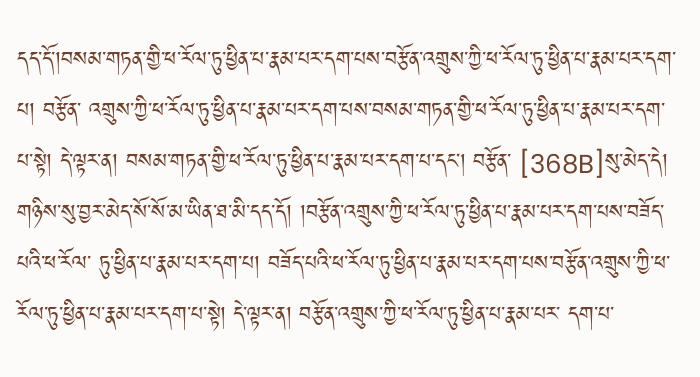དད་དོ་།བསམ་གཏན་གྱི་ཕ་རོལ་ཏུ་ཕྱིན་པ་རྣམ་པར་དག་པས་བརྩོན་འགྲུས་ཀྱི་ཕ་རོལ་ཏུ་ཕྱིན་པ་རྣམ་པར་དག་པ། བརྩོན་ འགྲུས་ཀྱི་ཕ་རོལ་ཏུ་ཕྱིན་པ་རྣམ་པར་དག་པས་བསམ་གཏན་གྱི་ཕ་རོལ་ཏུ་ཕྱིན་པ་རྣམ་པར་དག་པ་སྟེ། དེ་ལྟར་ན། བསམ་གཏན་གྱི་ཕ་རོལ་ཏུ་ཕྱིན་པ་རྣམ་པར་དག་པ་དང། བརྩོན་ [368B]སུ་མེད་དེ། གཉིས་སུ་བྱར་མེད་སོ་སོ་མ་ཡིན་ཐ་མི་དད་དོ། །བརྩོན་འགྲུས་ཀྱི་ཕ་རོལ་ཏུ་ཕྱིན་པ་རྣམ་པར་དག་པས་བཟོད་པའི་ཕ་རོལ་ ཏུ་ཕྱིན་པ་རྣམ་པར་དག་པ། བཟོད་པའི་ཕ་རོལ་ཏུ་ཕྱིན་པ་རྣམ་པར་དག་པས་བརྩོན་འགྲུས་ཀྱི་ཕ་རོལ་ཏུ་ཕྱིན་པ་རྣམ་པར་དག་པ་སྟེ། དེ་ལྟར་ན། བརྩོན་འགྲུས་ཀྱི་ཕ་རོལ་ཏུ་ཕྱིན་པ་རྣམ་པར་ དག་པ་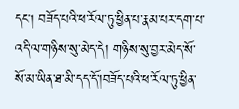དང། བཟོད་པའི་ཕ་རོལ་ཏུ་ཕྱིན་པ་རྣམ་པར་དག་པ་འདི་ལ་གཉིས་སུ་མེད་དེ། གཉིས་སུ་བྱར་མེད་སོ་སོ་མ་ཡིན་ཐ་མི་དད་དོ་།བཟོད་པའི་ཕ་རོལ་ཏུ་ཕྱིན་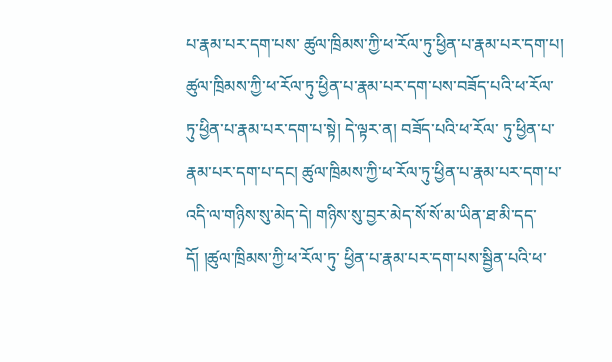པ་རྣམ་པར་དག་པས་ ཚུལ་ཁྲིམས་ཀྱི་ཕ་རོལ་ཏུ་ཕྱིན་པ་རྣམ་པར་དག་པ། ཚུལ་ཁྲིམས་ཀྱི་ཕ་རོལ་ཏུ་ཕྱིན་པ་རྣམ་པར་དག་པས་བཟོད་པའི་ཕ་རོལ་ཏུ་ཕྱིན་པ་རྣམ་པར་དག་པ་སྟེ། དེ་ལྟར་ན། བཟོད་པའི་ཕ་རོལ་ ཏུ་ཕྱིན་པ་རྣམ་པར་དག་པ་དང། ཚུལ་ཁྲིམས་ཀྱི་ཕ་རོལ་ཏུ་ཕྱིན་པ་རྣམ་པར་དག་པ་འདི་ལ་གཉིས་སུ་མེད་དེ། གཉིས་སུ་བྱར་མེད་སོ་སོ་མ་ཡིན་ཐ་མི་དད་དོ། །ཚུལ་ཁྲིམས་ཀྱི་ཕ་རོལ་ཏུ་ ཕྱིན་པ་རྣམ་པར་དག་པས་སྦྱིན་པའི་ཕ་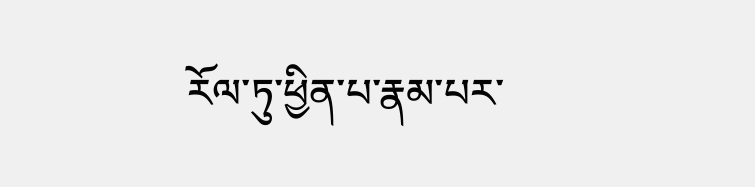རོལ་ཏུ་ཕྱིན་པ་རྣམ་པར་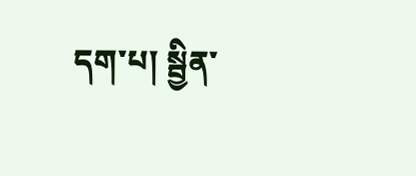དག་པ། སྦྱིན་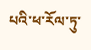པའི་ཕ་རོལ་ཏུ་